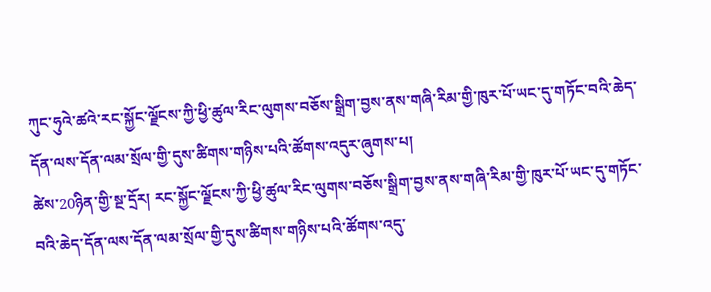ཀུང་ཧུའེ་ཚའེ་རང་སྐྱོང་ལྗོངས་ཀྱི་ཕྱི་ཚུལ་རིང་ལུགས་བཅོས་སྒྲིག་བྱས་ནས་གཞི་རིམ་གྱི་ཁུར་པོ་ཡང་དུ་གཏོང་བའི་ཆེད་དོན་ལས་དོན་ལམ་སྲོལ་གྱི་དུས་ཚིགས་གཉིས་པའི་ཚོགས་འདུར་ཞུགས་པ།
ཚེས་20ཉིན་གྱི་སྔ་དྲོར། རང་སྐྱོང་ལྗོངས་ཀྱི་ཕྱི་ཚུལ་རིང་ལུགས་བཅོས་སྒྲིག་བྱས་ནས་གཞི་རིམ་གྱི་ཁུར་པོ་ཡང་དུ་གཏོང་བའི་ཆེད་དོན་ལས་དོན་ལམ་སྲོལ་གྱི་དུས་ཚིགས་གཉིས་པའི་ཚོགས་འདུ་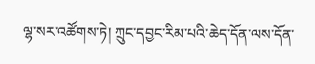ལྷ་སར་འཚོགས་ཏེ། ཀྲུང་དབྱང་རིམ་པའི་ཆེད་དོན་ལས་དོན་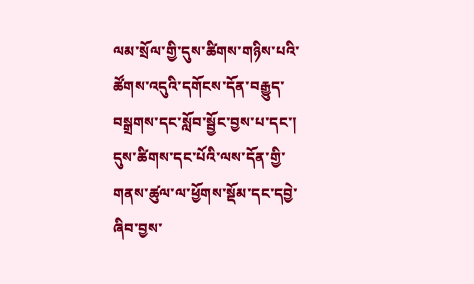ལམ་སྲོལ་གྱི་དུས་ཚིགས་གཉིས་པའི་ཚོགས་འདུའི་དགོངས་དོན་བརྒྱུད་བསྒྲགས་དང་སློབ་སྦྱོང་བྱས་པ་དང་། དུས་ཚིགས་དང་པོའི་ལས་དོན་གྱི་གནས་ཚུལ་ལ་ཕྱོགས་སྡོམ་དང་དབྱེ་ཞིབ་བྱས་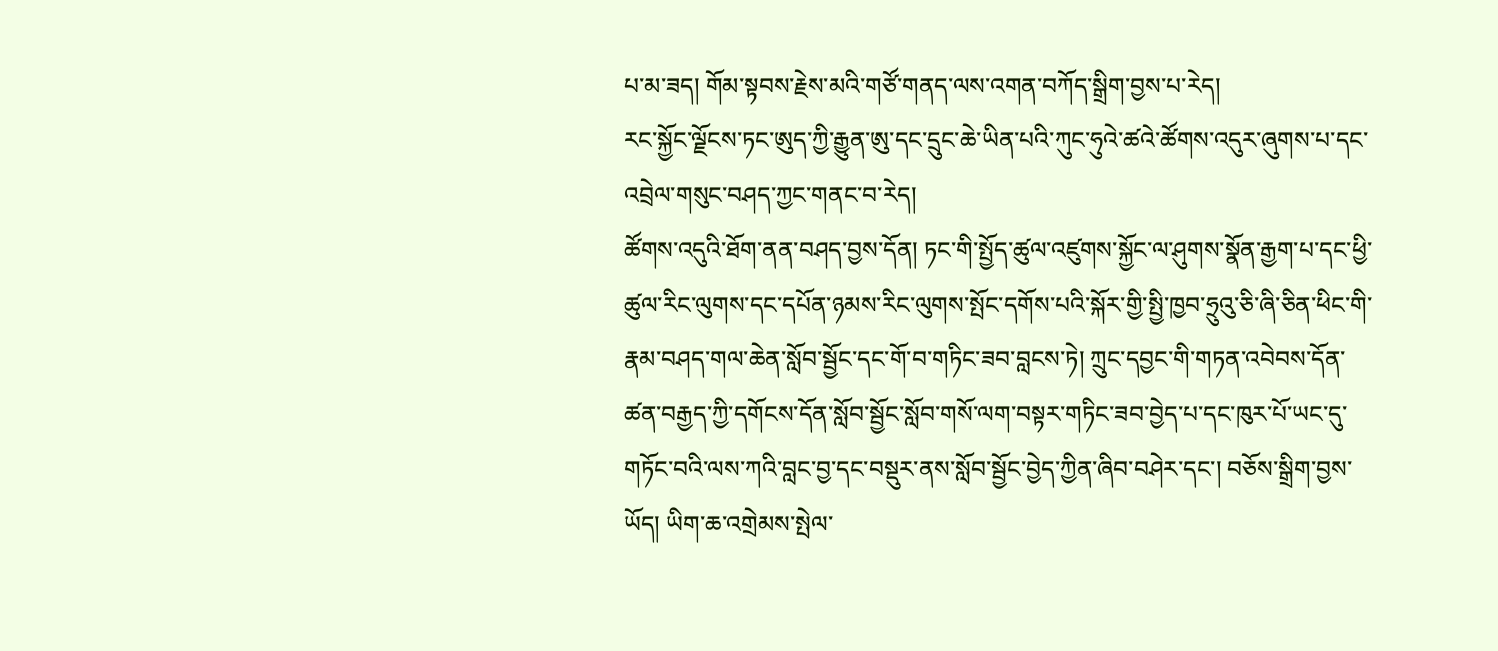པ་མ་ཟད། གོམ་སྟབས་རྗེས་མའི་གཙོ་གནད་ལས་འགན་བཀོད་སྒྲིག་བྱས་པ་རེད།
རང་སྐྱོང་ལྗོངས་ཏང་ཨུད་ཀྱི་རྒྱུན་ཨུ་དང་དྲུང་ཆེ་ཡིན་པའི་ཀུང་ཧུའེ་ཚའེ་ཚོགས་འདུར་ཞུགས་པ་དང་འབྲེལ་གསུང་བཤད་ཀྱང་གནང་བ་རེད།
ཚོགས་འདུའི་ཐོག་ནན་བཤད་བྱས་དོན། ཏང་གི་སྤྱོད་ཚུལ་འཛུགས་སྐྱོང་ལ་ཤུགས་སྣོན་རྒྱག་པ་དང་ཕྱི་ཚུལ་རིང་ལུགས་དང་དཔོན་ཉམས་རིང་ལུགས་སྤོང་དགོས་པའི་སྐོར་གྱི་སྤྱི་ཁྱབ་ཧྲུའུ་ཅི་ཞི་ཅིན་ཕིང་གི་རྣམ་བཤད་གལ་ཆེན་སློབ་སྦྱོང་དང་གོ་བ་གཏིང་ཟབ་བླངས་ཏེ། ཀྲུང་དབྱང་གི་གཏན་འབེབས་དོན་ཚན་བརྒྱད་ཀྱི་དགོངས་དོན་སློབ་སྦྱོང་སློབ་གསོ་ལག་བསྟར་གཏིང་ཟབ་བྱེད་པ་དང་ཁུར་པོ་ཡང་དུ་གཏོང་བའི་ལས་ཀའི་བླང་བྱ་དང་བསྡུར་ནས་སློབ་སྦྱོང་བྱེད་ཀྱིན་ཞིབ་བཤེར་དང་། བཅོས་སྒྲིག་བྱས་ཡོད། ཡིག་ཆ་འགྲེམས་སྤེལ་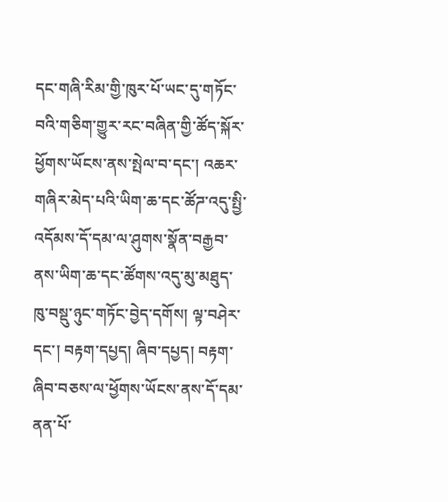དང་གཞི་རིམ་གྱི་ཁུར་པོ་ཡང་དུ་གཏོང་བའི་གཅིག་གྱུར་རང་བཞིན་གྱི་ཚོད་སྐོར་ཕྱོགས་ཡོངས་ནས་སྤེལ་བ་དང་། འཆར་གཞིར་མེད་པའི་ཡིག་ཆ་དང་ཚོཌ་འདུ་སྤྱི་འདོམས་དོ་དམ་ལ་ཤུགས་སྣོན་བརྒྱབ་ནས་ཡིག་ཆ་དང་ཚོགས་འདུ་མུ་མཐུད་ཁུ་བསྡུ་ཉུང་གཏོང་བྱེད་དགོས། ལྟ་བཤེར་དང་། བརྟག་དཔྱད། ཞིབ་དཔྱད། བརྟག་ཞིབ་བཅས་ལ་ཕྱོགས་ཡོངས་ནས་དོ་དམ་ནན་པོ་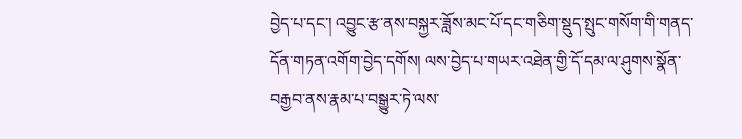བྱེད་པ་དང་། འབྱུང་རྩ་ནས་བསྐྱར་ཟློས་མང་པོ་དང་གཅིག་སྡུད་སྤུང་གསོག་གི་གནད་དོན་གཏན་འགོག་བྱེད་དགོས། ལས་བྱེད་པ་གཡར་འཐེན་གྱི་དོ་དམ་ལ་ཤུགས་སྣོན་བརྒྱབ་ནས་རྣམ་པ་བསྒྱུར་ཏེ་ལས་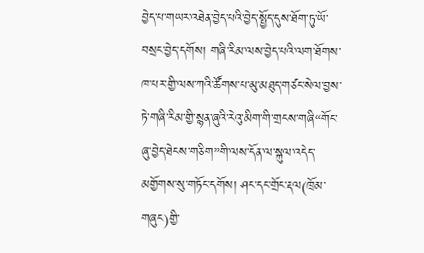བྱེད་པ་གཡར་འཐེན་བྱེད་པའི་བྱེད་སྤྱོད་དུས་ཐོག་ཏུ་ཡོ་བསྲང་བྱེད་དགོས། གཞི་རིམ་ལས་བྱེད་པའི་ལག་ཐོགས་ཁ་པར་གྱི་ལས་ཀའི་ཚོགས་པ་མུ་མཐུད་གཙང་སེལ་བྱས་ཏེ་གཞི་རིམ་གྱི་སྙན་ཞུའི་རེའུ་མིག་གི་གྲངས་གཞི“གོང་ཞུ་བྱེད་ཐེངས་གཅིག”གི་ལས་དོན་ལ་སྐུལ་འདེད་མགྱོགས་སུ་གཏོང་དགོས། ཤང་དང་གྲོང་རྡལ(ཁྲོམ་གཞུང)གྱི་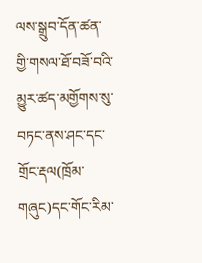ལས་སྒྲུབ་དོན་ཚན་གྱི་གསལ་ཐོ་བཟོ་བའི་མྱུར་ཚད་མགྱོགས་སུ་བཏང་ནས་ཤང་དང་གྲོང་རྡལ(ཁྲོམ་གཞུང)དང་གོང་རིམ་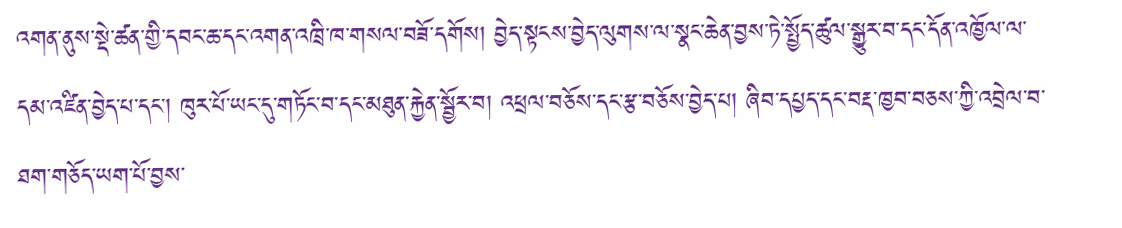འགན་ནུས་སྡེ་ཚན་གྱི་དབང་ཆ་དང་འགན་འཁྲི་ཁ་གསལ་བཟོ་དགོས། བྱེད་སྟངས་བྱེད་ལུགས་ལ་སྣང་ཆེན་བྱས་ཏེ་སྤྱོད་ཚུལ་སྒྱུར་བ་དང་དོན་འཁྱོལ་ལ་དམ་འཛིན་བྱེད་པ་དང་། ཁུར་པོ་ཡང་དུ་གཏོང་བ་དང་མཐུན་རྐྱེན་སྦྱོར་བ། འཕྲལ་བཅོས་དང་རྩ་བཅོས་བྱེད་པ། ཞིབ་དཔྱད་དང་བརྡ་ཁྱབ་བཅས་ཀྱི་འབྲེལ་བ་ཐག་གཅོད་ཡག་པོ་བྱས་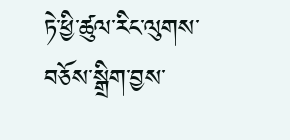ཏེ་ཕྱི་ཚུལ་རིང་ལུགས་བཅོས་སྒྲིག་བྱས་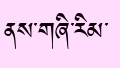ནས་གཞི་རིམ་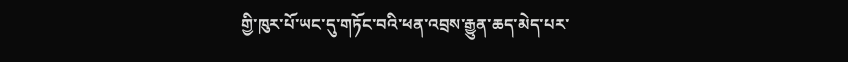གྱི་ཁུར་པོ་ཡང་དུ་གཏོང་བའི་ཕན་འབྲས་རྒྱུན་ཆད་མེད་པར་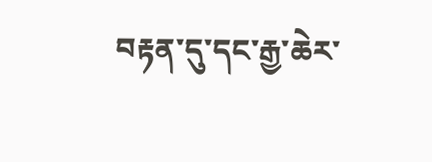བརྟན་དུ་དང་རྒྱ་ཆེར་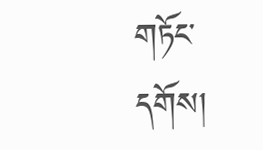གཏོང་དགོས།